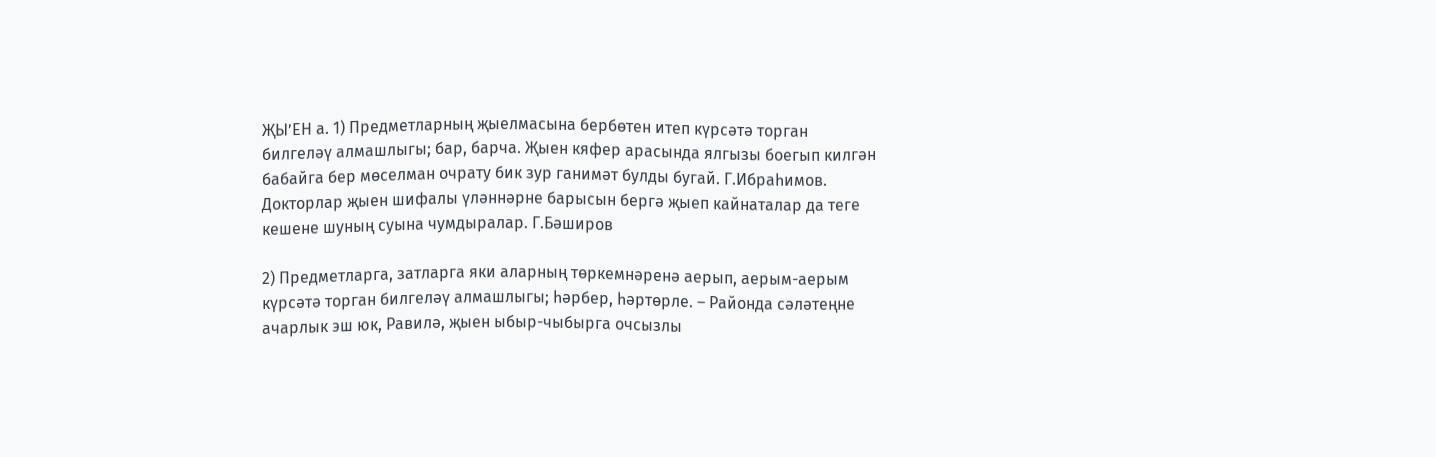ҖЫ’ЕН а. 1) Предметларның җыелмасына бербөтен итеп күрсәтә торган билгеләү алмашлыгы; бар, барча. Җыен кяфер арасында ялгызы боегып килгән бабайга бер мөселман очрату бик зур ганимәт булды бугай. Г.Ибраһимов. Докторлар җыен шифалы үләннәрне барысын бергә җыеп кайнаталар да теге кешене шуның суына чумдыралар. Г.Бәширов

2) Предметларга, затларга яки аларның төркемнәренә аерып, аерым-аерым күрсәтә торган билгеләү алмашлыгы; һәрбер, һәртөрле. – Районда сәләтеңне ачарлык эш юк, Равилә, җыен ыбыр-чыбырга очсызлы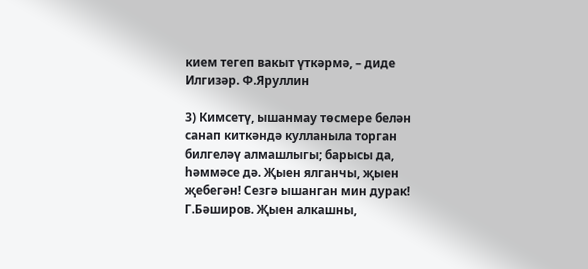кием тегеп вакыт үткәрмә, – диде Илгизәр. Ф.Яруллин

3) Кимсетү, ышанмау төсмере белән санап киткәндә кулланыла торган билгеләү алмашлыгы; барысы да, һәммәсе дә. Җыен ялганчы, җыен җебегән! Сезгә ышанган мин дурак! Г.Бәширов. Җыен алкашны,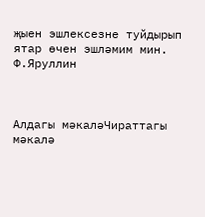җыен эшлексезне туйдырып ятар өчен эшләмим мин. Ф.Яруллин



Алдагы мәкаләЧираттагы мәкалә